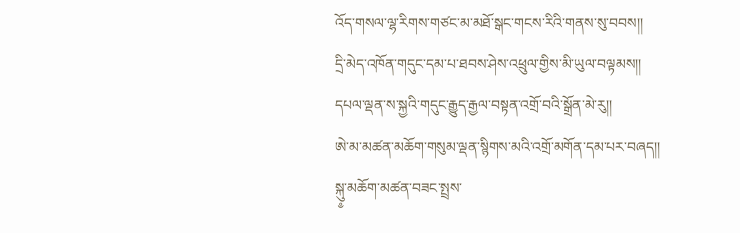འོད་གསལ་ལྷ་རིགས་གཙང་མ་མཐོ་སྒང་གངས་རིའི་གནས་སུ་བབས།།
དྲི་མེད་འཁོན་གདུང་དམ་པ་ཐབས་ཤེས་འཕྲུལ་གྱིས་མི་ཡུལ་བལྟམས།།
དཔལ་ལྡན་ས་སྐྱའི་གདུང་རྒྱུད་རྒྱལ་བསྟན་འགྲོ་བའི་སྒྲོན་མེ་རུ།།
ཨེ་མ་མཚན་མཆོག་གསུམ་ལྡན་སྙིགས་མའི་འགྲོ་མགོན་དམ་པར་བཞད།།
སྐུ༵་མཆོག་མཚན་བཟང་སྤྲས་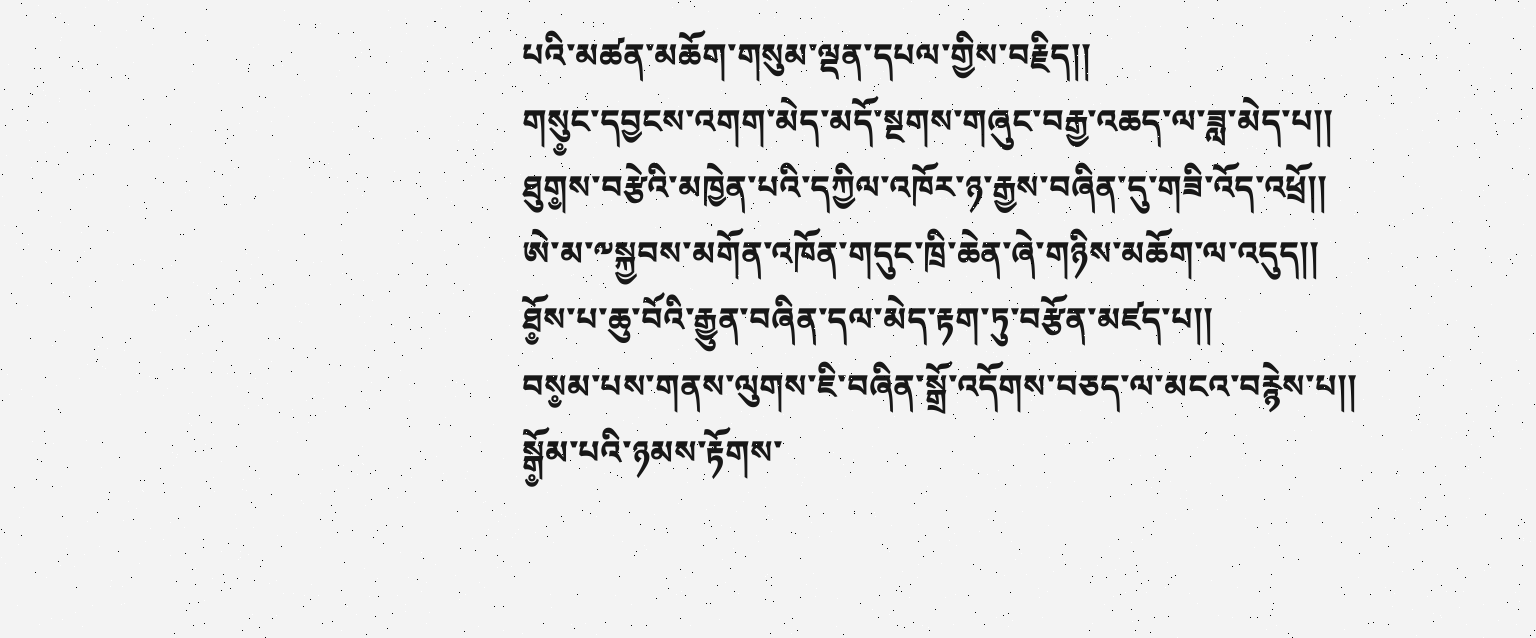པའི་མཚན་མཆོག་གསུམ་ལྡན་དཔལ་གྱིས་བརྗིད།།
གསུ༵ང་དབྱངས་འགག་མེད་མདོ་སྔགས་གཞུང་བརྒྱ་འཆད་ལ་ཟླ་མེད་པ།།
ཐུག༵ས་བརྩེའི་མཁྱེན་པའི་དཀྱིལ་འཁོར་ཉ་རྒྱས་བཞིན་དུ་གཟི་འོད་འཕྲོ།།
ཨེ་མ་༸སྐྱབས་མགོན་འཁོན་གདུང་ཁྲི་ཆེན་ཞེ་གཉིས་མཆོག་ལ་འདུད།།
ཐོ༵ས་པ་ཆུ་བོའི་རྒྱུན་བཞིན་དལ་མེད་རྟག་ཏུ་བརྩོན་མཛད་པ།།
བས༵མ་པས་གནས་ལུགས་ཇི་བཞིན་སྒྲོ་འདོགས་བཅད་ལ་མངའ་བརྙེས་པ།།
སྒོ༵མ་པའི་ཉམས་རྟོགས་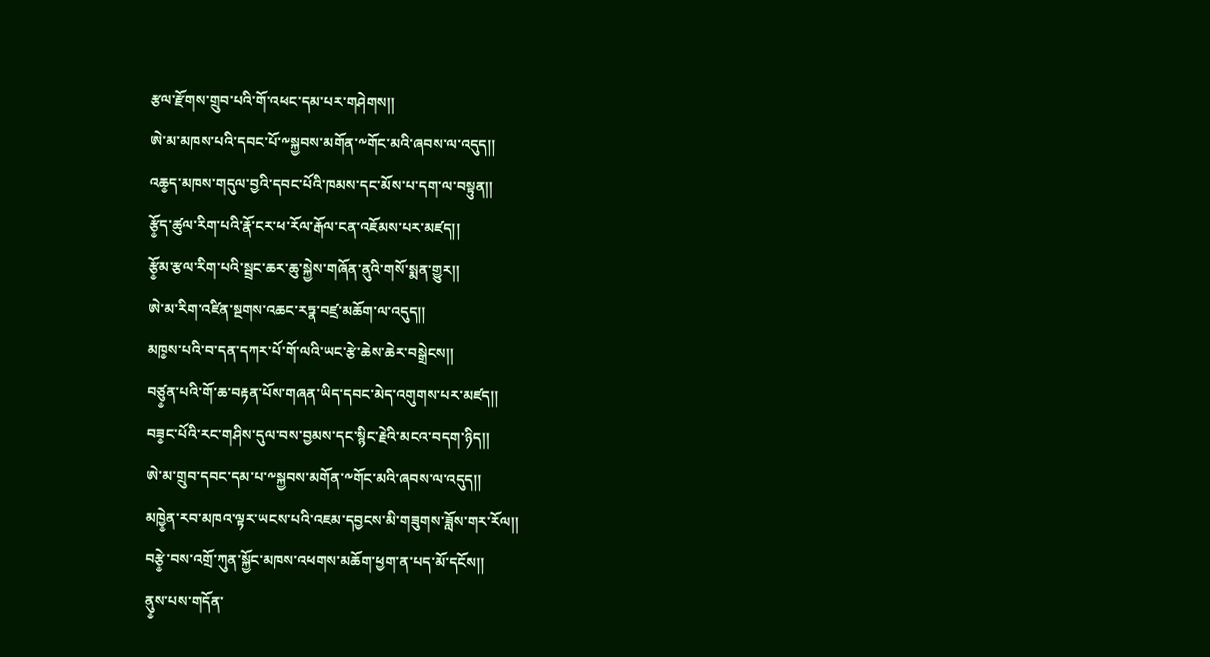རྩལ་རྫོགས་གྲུབ་པའི་གོ་འཕང་དམ་པར་གཤེགས།།
ཨེ་མ་མཁས་པའི་དབང་པོ་༸སྐྱབས་མགོན་༸གོང་མའི་ཞབས་ལ་འདུད།།
འཆ༵ད་མཁས་གདུལ་བྱའི་དབང་པོའི་ཁམས་དང་མོས་པ་དག་ལ་བསྟུན།།
རྩོ༵ད་ཚུལ་རིག་པའི་རྣོ་ངར་ཕ་རོལ་རྒོལ་ངན་འཇོམས་པར་མཛད།།
རྩོ༵མ་རྩལ་རིག་པའི་སྦྲང་ཆར་ཆུ་སྐྱེས་གཞོན་ནུའི་གསོ་སྨན་གྱུར།།
ཨེ་མ་རིག་འཛིན་སྔགས་འཆང་རཏྣ་བཛྲ་མཆོག་ལ་འདུད།།
མཁ༵ས་པའི་བ་དན་དཀར་པོ་གོ་ལའི་ཡང་རྩེ་ཆེས་ཆེར་བསྒྲེངས།།
བཙུ༵ན་པའི་གོ་ཆ་བརྟན་པོས་གཞན་ཡིད་དབང་མེད་འགུགས་པར་མཛད།།
བཟ༵ང་པོའི་རང་གཤིས་དུལ་བས་བྱམས་དང་སྙིང་རྗེའི་མངའ་བདག་ཉིད།།
ཨེ་མ་གྲུབ་དབང་དམ་པ་༸སྐྱབས་མགོན་༸གོང་མའི་ཞབས་ལ་འདུད།།
མཁྱེ༵ན་རབ་མཁའ་ལྟར་ཡངས་པའི་འཇམ་དབྱངས་མི་གཟུགས་ཟློས་གར་རོལ།།
བརྩེ༵་བས་འགྲོ་ཀུན་སྐྱོང་མཁས་འཕགས་མཆོག་ཕྱག་ན་པད་མོ་དངོས།།
ནུ༵ས་པས་གདོན་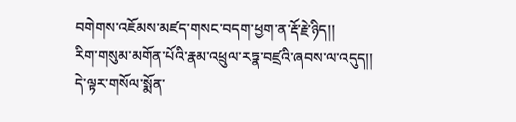བགེགས་འཇོམས་མཛད་གསང་བདག་ཕྱག་ན་རྡོ་རྗེ་ཉིད།།
རིག་གསུམ་མགོན་པོའི་རྣམ་འཕྲུལ་རཏྣ་བཛྲའི་ཞབས་ལ་འདུད།།
དེ་ལྟར་གསོལ་སྨོན་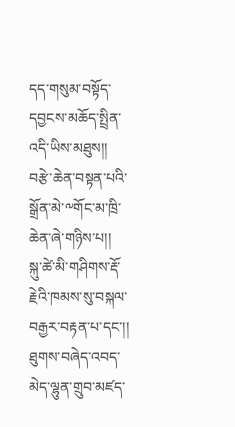དད་གསུམ་བསྟོད་དབྱངས་མཆོད་སྤྲིན་འདི་ཡིས་མཐུས།།
བརྩེ་ཆེན་བསྟན་པའི་སྒྲོན་མེ་༸གོང་མ་ཁྲི་ཆེན་ཞེ་གཉིས་པ།།
སྐུ་ཚེ་མི་གཤིགས་རྡོ་རྗེའི་ཁམས་སུ་བསྐལ་བརྒྱར་བརྟན་པ་དང་།།
ཐུགས་བཞེད་འབད་མེད་ལྷུན་གྲུབ་མཛད་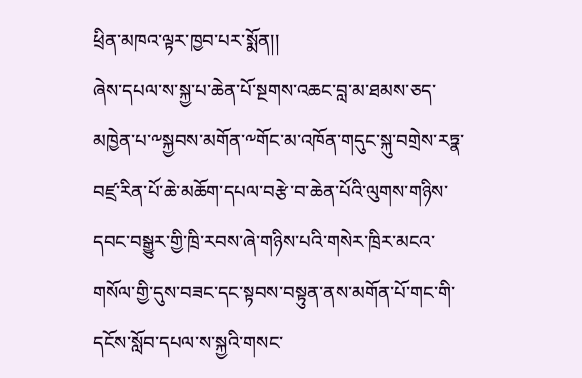ཕྲིན་མཁའ་ལྟར་ཁྱབ་པར་སྨོན།།
ཞེས་དཔལ་ས་སྐྱ་པ་ཆེན་པོ་སྔགས་འཆང་བླ་མ་ཐམས་ཅད་མཁྱེན་པ་༸སྐྱབས་མགོན་༸གོང་མ་འཁོན་གདུང་སྐུ་བགྲེས་རཏྣ་བཛྲ་རིན་པོ་ཆེ་མཆོག་དཔལ་བརྩེ་བ་ཆེན་པོའི་ལུགས་གཉིས་དབང་བསྒྱུར་གྱི་ཁྲི་རབས་ཞེ་གཉིས་པའི་གསེར་ཁྲིར་མངའ་གསོལ་གྱི་དུས་བཟང་དང་སྟབས་བསྟུན་ནས་མགོན་པོ་གང་གི་དངོས་སློབ་དཔལ་ས་སྐྱའི་གསང་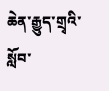ཆེན་རྒྱུད་གྲྭའི་སློབ་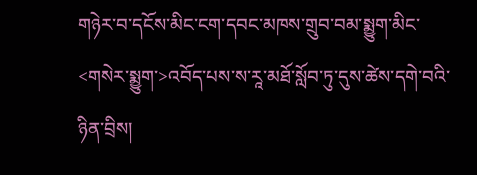གཉེར་བ་དངོས་མིང་ངག་དབང་མཁས་གྲུབ་བམ་སྨྱུག་མིང་<གསེར་སྨྱུག་>འབོད་པས་ས་རཱ་མཐོ་སློབ་ཏུ་དུས་ཚེས་དགེ་བའི་ཉིན་བྲིས།